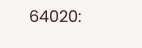64020: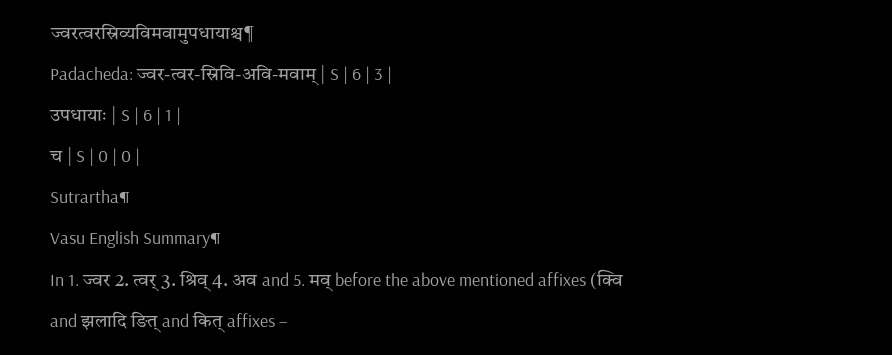ज्वरत्वरस्रिव्यविमवामुपधायाश्च¶
Padacheda: ज्वर-त्वर-स्रिवि-अवि-मवाम् | S | 6 | 3 |
उपधायाः | S | 6 | 1 |
च | S | 0 | 0 |
Sutrartha¶
Vasu English Summary¶
In 1. ज्वर 2. त्वर् 3. श्रिव् 4. अव and 5. मव् before the above mentioned affixes (क्वि and झलादि ङित् and कित् affixes –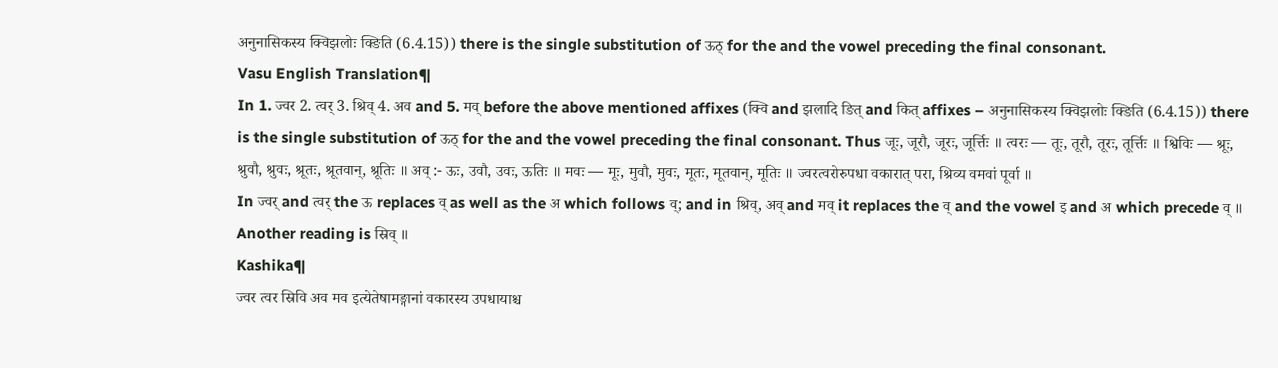अनुनासिकस्य क्विझलोः क्ङिति (6.4.15)) there is the single substitution of ऊठ् for the and the vowel preceding the final consonant.
Vasu English Translation¶
In 1. ज्वर 2. त्वर् 3. श्रिव् 4. अव and 5. मव् before the above mentioned affixes (क्वि and झलादि ङित् and कित् affixes – अनुनासिकस्य क्विझलोः क्ङिति (6.4.15)) there is the single substitution of ऊठ् for the and the vowel preceding the final consonant. Thus जूः, जूरौ, जूरः, जूर्त्तिः ॥ त्वरः — तूः, तूरौ, तूरः, तूर्त्तिः ॥ श्विविः — श्रूः, श्रुवौ, श्रुवः, श्रूतः, श्रूतवान्, श्रूतिः ॥ अव् :- ऊः, उवौ, उवः, ऊतिः ॥ मवः — मूः, मुवौ, मुवः, मूतः, मूतवान्, मूतिः ॥ ज्वरत्वरोरुपधा वकारात् परा, श्रिव्य वमवां पूर्वा ॥
In ज्वर् and त्वर् the ऊ replaces व् as well as the अ which follows व्; and in श्रिव्, अव् and मव् it replaces the व् and the vowel इ and अ which precede व् ॥ Another reading is स्रिव् ॥
Kashika¶
ज्वर त्वर स्रिवि अव मव इत्येतेषामङ्गानां वकारस्य उपधायाश्च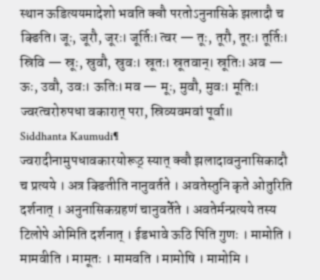स्थान ऊडित्ययमादेशो भवति क्वौ परतोऽनुनासिके झलादौ च क्ङिति। जूः, जूरौ, जूरः। जूर्तिः। त्वर — तूः, तूरौ, तूरः। तूर्तिः। स्रिवि — स्रूः, स्रुवौ, स्रुवः। स्रूतः। स्रूतवान्। स्रूतिः। अव — ऊः, उवौ, उवः। ऊतिः। मव — मूः, मुवौ, मुवः। मूतिः। ज्वरत्वरोरुपधा वकारात् परा, स्रिव्यवमवां पूर्वा॥
Siddhanta Kaumudi¶
ज्वरादीनामुपधावकारयोरूठ् स्यात् क्वौ झलादावनुनासिकादौ च प्रत्यये । अत्र क्ङितीति नानुवर्तते । अवतेस्तुनि कृते ओतुरिति दर्शनात् । अनुनासिकग्रहणं चानुवर्तेते । अवतेर्मन्प्रत्यये तस्य टिलोपे ओमिति दर्शनात् । ईडभावे ऊठि पिति गुणः । मामोति । मामवीति । मामूतः । मामवति । मामोषि । मामोमि ।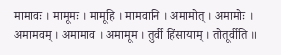मामावः । मामूमः । मामूहि । मामवानि । अमामोत् । अमामोः । अमामवम् । अमामाव । अमामूम । तुर्वी हिंसायाम् । तोतूर्वीति ॥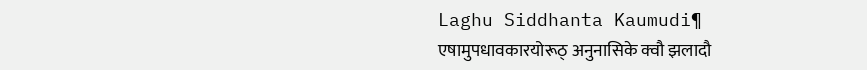Laghu Siddhanta Kaumudi¶
एषामुपधावकारयोरूठ् अनुनासिके क्वौ झलादौ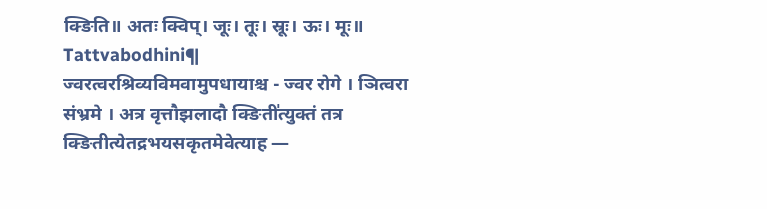क्ङिति॥ अतः क्विप्। जूः। तूः। स्रूः। ऊः। मूः॥
Tattvabodhini¶
ज्वरत्वरश्रिव्यविमवामुपधायाश्च - ज्वर रोगे । ञित्वरा संभ्रमे । अत्र वृत्तौझलादौ क्ङिती॑त्युक्तं तत्र क्ङितीत्येतद्रभयसकृतमेवेत्याह —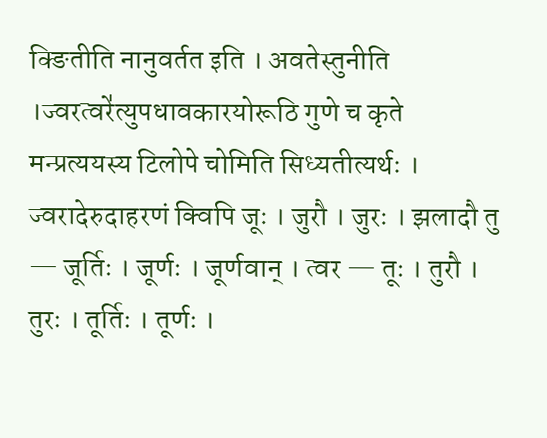क्ङितीति नानुवर्तत इति । अवतेस्तुनीति ।ज्वरत्वरे॑त्युपधावकारयोरूठि गुणे च कृते मन्प्रत्ययस्य टिलोपे चोमिति सिध्यतीत्यर्थः । ज्वरादेरुदाहरणं क्विपि जूः । जुरौ । जुरः । झलादौ तु — जूर्तिः । जूर्णः । जूर्णवान् । त्वर — तूः । तुरौ । तुरः । तूर्तिः । तूर्णः ।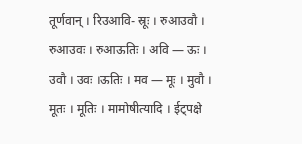तूर्णवान् । रिउआवि- स्रूः । रुआउवौ । रुआउवः । रुआऊतिः । अवि — ऊः । उवौ । उवः ।ऊतिः । मव — मूः । मुवौ । मूतः । मूतिः । मामोषीत्यादि । ईट्पक्षे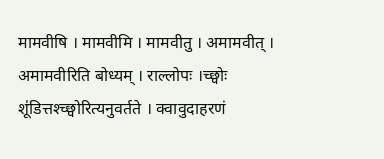मामवीषि । मामवीमि । मामवीतु । अमामवीत् । अमामवीरिति बोध्यम् । राल्लोपः ।च्छ्वोः शू॑डित्तश्च्छ्वोरित्यनुवर्तते । क्वावुदाहरणं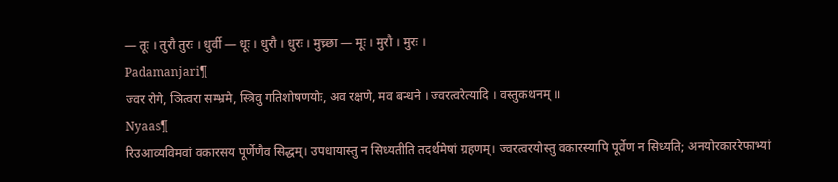— तूः । तुरौ तुरः । धुर्वी — धूः । धुरौ । धुरः । मुच्र्छा — मूः । मुरौ । मुरः ।
Padamanjari¶
ज्वर रोगे, ञित्वरा सम्भ्रमे, स्त्रिवु गतिशोषणयोः, अव रक्षणे, मव बन्धने । ज्वरत्वरेत्यादि । वस्तुकथनम् ॥
Nyaas¶
रिउआव्यविमवां वकारसय पूर्णेणैव सिद्धम्। उपधायास्तु न सिध्यतीति तदर्थमेषां ग्रहणम्। ज्वरत्वरयोस्तु वकारस्यापि पूर्वेण न सिध्यति; अनयोरकाररेफाभ्यां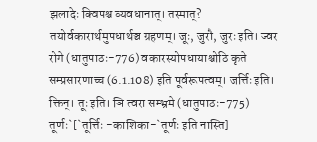झलादेः क्विपश्च व्यवधानात्। तस्मात्? तयोर्वकारार्थमुपधार्थञ्च ग्रहणम्। जूः, जुरौ, जुरः इति। ज्वर रोगे (धातुपाठः-776) वकारस्योपधायाश्चोठि कृते सम्प्रसारणाच्च (6.1.108) इति पूर्वरूपत्वम्। जर्त्तिः इति। क्तिन्। तूः इति। ञि त्वरा सम्भ्रमे (धातुपाठः-775) तूर्णः`[`तूर्त्तिः -काशिका-`तूर्णः इति नास्ति]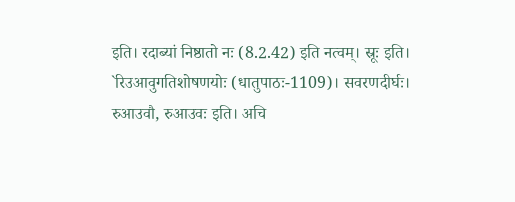इति। रदाब्यां निष्ठातो नः (8.2.42) इति नत्वम्। स्रूः इति। `रिउआवुगतिशोषणयोः (धातुपाठः-1109)। सवरणदीर्घः। रुआउवौ, रुआउवः इति। अचि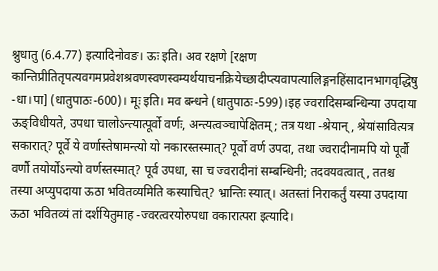श्नुधातु (6.4.77) इत्यादिनोवङ। ऊः इति। अव रक्षणे [रक्षण कान्तिप्रीतितृपत्यवगमप्रवेशश्रवणस्वणस्वम्यर्थयाचनक्रियेच्छादीप्त्यवापत्यालिङ्गनहिंसादानभागवृद्धिषु -धा।पा] (धातुपाठः-600)। मूः इति। मव बन्धने (धातुपाठः-599)।इह ज्वरादिसम्बन्धिन्या उपदाया ऊङ्विधीयते, उपधा चालोऽन्त्यात्पूर्वो वर्णः, अन्त्यत्वञ्चापेक्षितम्; तत्र यथा -श्रेयान्, श्रेयांसावित्यत्र सकारात्? पूर्वे ये वर्णास्तेषामन्त्यो यो नकारस्तस्मात्? पूर्वो वर्ण उपदा, तथा ज्वरादीनामपि यो पूर्वौ वर्णौ तयोर्योऽन्त्यो वर्णस्तस्मात्? पूर्व उपधा, सा च ज्वरादीनां सम्बन्धिनी; तदवयवत्वात्, ततश्च तस्या अप्युपदाया ऊठा भवितव्यमिति कस्याचित्? भ्रान्तिः स्यात्। अतस्तां निराकर्तुं यस्या उपदाया ऊठा भवितव्यं तां दर्शयितुमाह -ज्वरत्वरयोरुपधा वकारात्परा इत्यादि।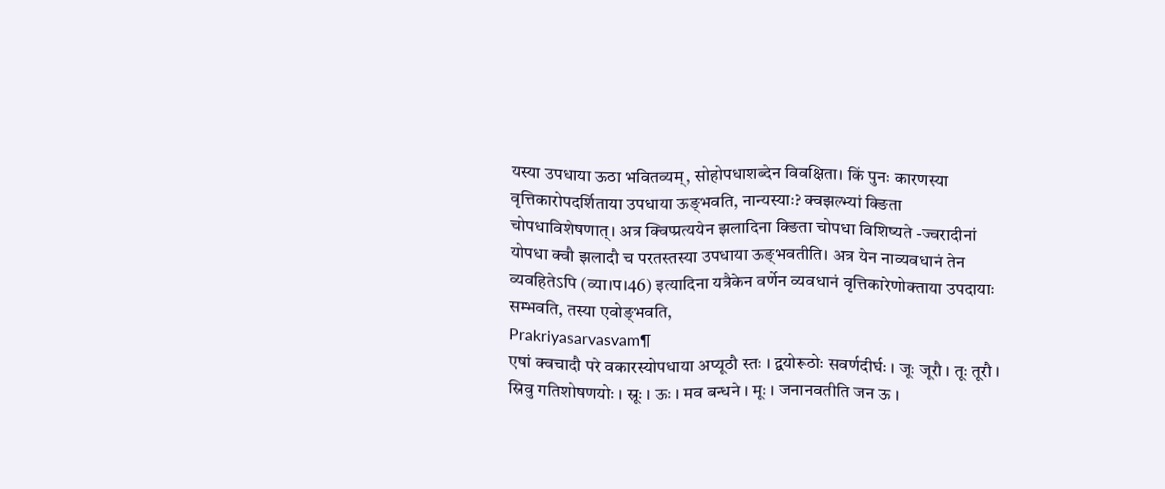यस्या उपधाया ऊठा भवितव्यम्, सोहोपधाशब्देन विवक्षिता। किं पुनः कारणस्या वृत्तिकारोपदर्शिताया उपधाया ऊङ्भवति, नान्यस्याः? क्वझल्भ्यां क्ङिता चोपधाविशेषणात्। अत्र क्विप्प्रत्ययेन झलादिना क्ङिता चोपधा विशिष्यते -ज्वरादीनां योपधा क्वौ झलादौ च परतस्तस्या उपधाया ऊङ्भवतीति। अत्र येन नाव्यवधानं तेन व्यवहितेऽपि (व्या।प।46) इत्यादिना यत्रैकेन वर्णेन व्यवधानं वृत्तिकारेणोक्ताया उपदायाः सम्भवति, तस्या एवोङ्भवति,
Prakriyasarvasvam¶
एषां क्वचादौ परे वकारस्योपधाया अप्यूठौ स्तः । द्वयोरूठोः सवर्णदीर्घः । जूः जूरौ । तूः तूरौ । स्रिवु गतिशोषणयोः । स्रूः । ऊः । मव बन्धने । मूः । जनानवतीति जन ऊ ।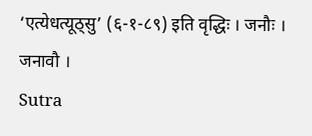‘एत्येधत्यूठ्सु’ (६-१-८९) इति वृद्धिः । जनौः । जनावौ ।
Sutra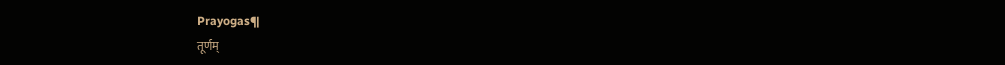Prayogas¶
तूर्णम्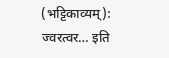(भट्टिकाव्यम्): ज्वरत्वर… इति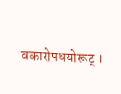वकारोपधयोरूट् ।